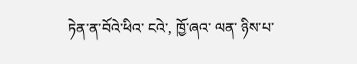ཏེན་ན་བོའེ་ཕིའ་ ངའེ་, ཁྱོ་ཞའ་ ལན་ ཉིས་པ་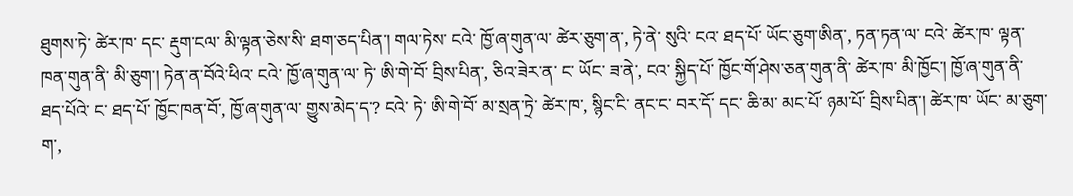ཐུགས་ཏེ་ ཚེར་ཁ་ དང་ རྡུག་ངལ་ མི་ལྟན་ཅེས་སི་ ཐག་ཅད་པིན་། གལ་ཏེས་ ངའེ་ ཁྱོ་ཞ་གུན་ལ་ ཚེར་ཅུག་ན་, ཏེ་ནེ་ སུའི་ ངའ་ ཐད་པོ་ ཡོང་ཅུག་ཨིན་, ཏན་ཏན་ལ་ ངའེ་ ཚེར་ཁ་ ལྟན་ཁན་གུན་ནི་ མི་ཅུག་། ཏེན་ན་བོའེ་ཕིའ་ ངའེ་ ཁྱོ་ཞ་གུན་ལ་ ཏེ་ ཨི་གེ་བོ་ བྲིས་པིན་, ཅིའ་ཟེར་ན་ ང་ ཡོང་ ཟ་ནེ་, ངའ་ སྐྱིད་པོ་ ཁྱོང་གོ་ཤེས་ཅན་གུན་ནི་ ཚེར་ཁ་ མི་ཁྱོང་། ཁྱོ་ཞ་གུན་ནི་ ཐད་པོའེ་ ང་ ཐད་པོ་ ཁྱོང་ཁན་བོ་, ཁྱོ་ཞ་གུན་ལ་ གྱུས་མེད་ད་? ངའེ་ ཏེ་ ཨི་གེ་བོ་ མ་སྲན་ཏྲེ་ ཚེར་ཁ་, སྙིང་ངི་ ནང་ང་ བར་དོ་ དང་ ཆི་མ་ མང་པོ་ ཉམ་པོ་ བྲིས་པིན་། ཚེར་ཁ་ ཡོང་ མ་ཅུག་ག་,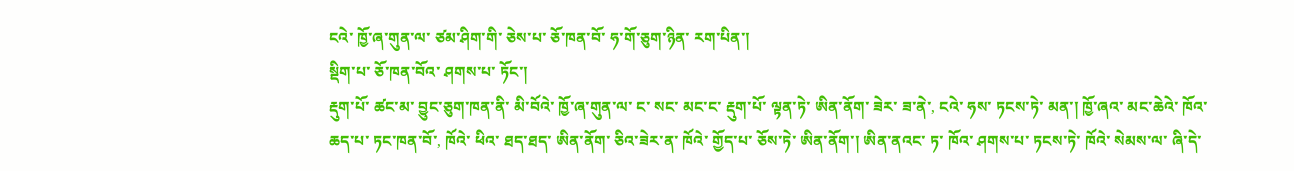ངའེ་ ཁྱོ་ཞ་གུན་ལ་ ཙམ་ཤིག་གི་ ཅེས་པ་ ཅོ་ཁན་བོ་ ཧ་གོ་ཅུག་ཉིན་ རག་པིན་།
སྡིག་པ་ ཅོ་ཁན་བོའ་ ཤགས་པ་ ཏོང་།
རྡུག་པོ་ ཚང་མ་ བྱུང་ཅུག་ཁན་ནི་ མི་བོའེ་ ཁྱོ་ཞ་གུན་ལ་ ང་ སང་ མང་ང་ རྡུག་པོ་ ལྟན་ཏེ་ ཨིན་ནོག་ ཟེར་ ཟ་ནེ་, ངའེ་ ཧས་ ཏངས་ཏེ་ མན་། ཁྱོ་ཞའ་ མང་ཆེའེ་ ཁོའ་ ཆད་པ་ ཏང་ཁན་བོ་, ཁོའེ་ ཕིའ་ ཐད་ཐད་ ཨིན་ནོག་ ཅིའ་ཟེར་ན་ ཁོའེ་ གྱོད་པ་ ཅོས་ཏེ་ ཨིན་ནོག་། ཨིན་ནའང་ ཏ་ ཁོའ་ ཤགས་པ་ ཏངས་ཏེ་ ཁོའེ་ སེམས་ལ་ ཞི་དེ་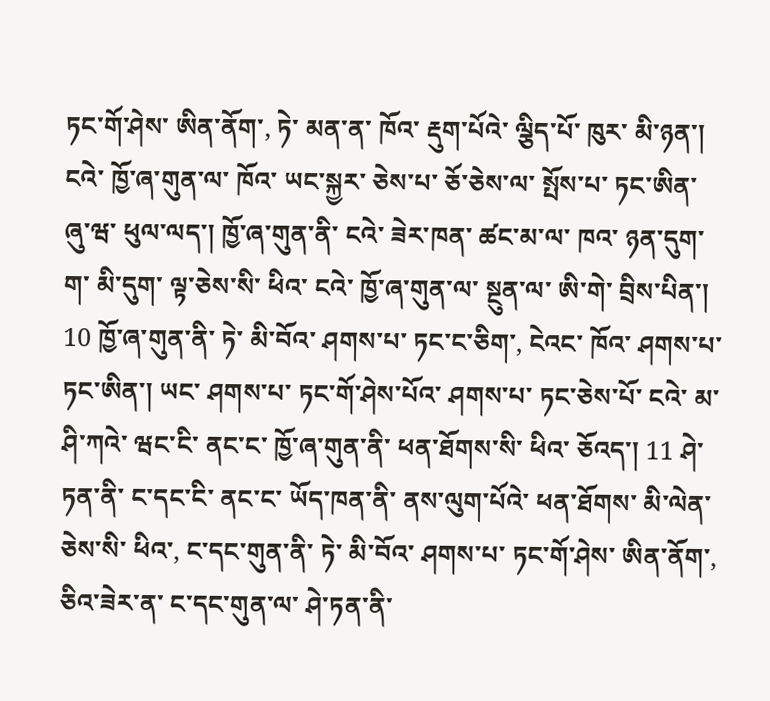ཏང་གོ་ཤེས་ ཨིན་ནོག་, ཏེ་ མན་ན་ ཁོའ་ རྡུག་པོའེ་ ལྕིད་པོ་ ཁུར་ མི་ཉན་། ངའེ་ ཁྱོ་ཞ་གུན་ལ་ ཁོའ་ ཡང་སྐྱར་ ཅེས་པ་ ཅོ་ཅེས་ལ་ སྤོས་པ་ ཏང་ཨིན་ ཞུ་ཝ་ ཕུལ་ལད་། ཁྱོ་ཞ་གུན་ནི་ ངའེ་ ཟེར་ཁན་ ཚང་མ་ལ་ ཁའ་ ཉན་དུག་ག་ མི་དུག་ ལྟ་ཅེས་སི་ ཕིའ་ ངའེ་ ཁྱོ་ཞ་གུན་ལ་ སྔུན་ལ་ ཨི་གེ་ བྲིས་པིན་། 10 ཁྱོ་ཞ་གུན་ནི་ ཏེ་ མི་བོའ་ ཤགས་པ་ ཏང་ང་ཅིག་, ངེའང་ ཁོའ་ ཤགས་པ་ ཏང་ཨིན་། ཡང་ ཤགས་པ་ ཏང་གོ་ཤེས་པོའ་ ཤགས་པ་ ཏང་ཅེས་པོ་ ངའེ་ མ་ཤི་ཀའེ་ ཝང་ངི་ ནང་ང་ ཁྱོ་ཞ་གུན་ནི་ ཕན་ཐོགས་སི་ ཕིའ་ ཅོའད་། 11 ཤེ་ཏན་ནི་ ང་དང་ངི་ ནང་ང་ ཡོད་ཁན་ནི་ ནས་ལུག་པོའེ་ ཕན་ཐོགས་ མི་ལེན་ཅེས་སི་ ཕིའ་, ང་དང་གུན་ནི་ ཏེ་ མི་བོའ་ ཤགས་པ་ ཏང་གོ་ཤེས་ ཨིན་ནོག་, ཅིའ་ཟེར་ན་ ང་དང་གུན་ལ་ ཤེ་ཏན་ནི་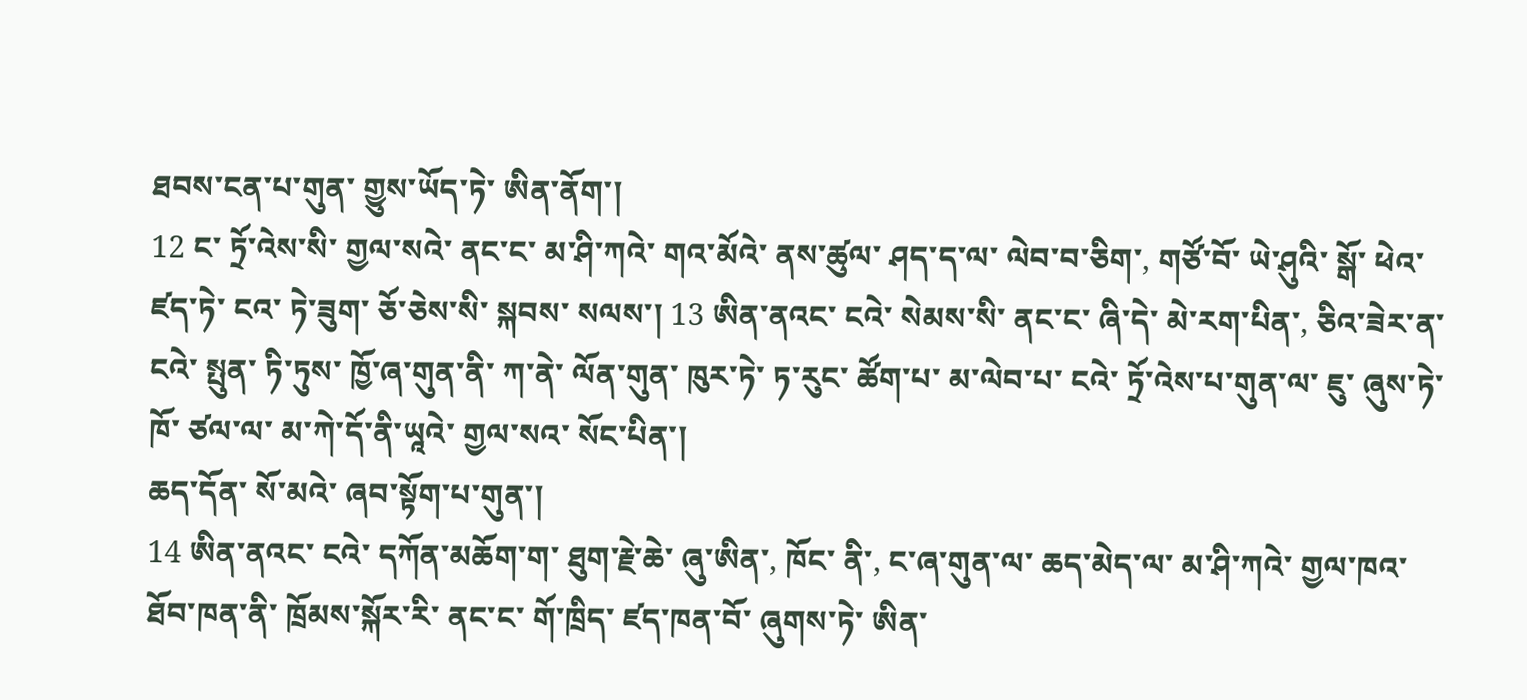ཐབས་ངན་པ་གུན་ གྱུས་ཡོད་ཏེ་ ཨིན་ནོག་།
12 ང་ ཏྲོ་འེས་སི་ གྱལ་སའེ་ ནང་ང་ མ་ཤི་ཀའེ་ གའ་མོའེ་ ནས་ཚུལ་ ཤད་ད་ལ་ ལེབ་བ་ཅིག་, གཙོ་བོ་ ཡེ་ཤུའི་ སྒོ་ ཕེའ་ ཛད་ཏེ་ ངའ་ ཏེ་ཟུག་ ཅོ་ཅེས་སི་ སྐབས་ སལས་། 13 ཨིན་ནའང་ ངའེ་ སེམས་སི་ ནང་ང་ ཞི་དེ་ མེ་རག་པིན་, ཅིའ་ཟེར་ན་ ངའེ་ སྤུན་ ཏི་ཏུས་ ཁྱོ་ཞ་གུན་ནི་ ཀ་ནེ་ ལོན་གུན་ ཁུར་ཏེ་ ཏ་རུང་ ཚོག་པ་ མ་ལེབ་པ་ ངའེ་ ཏྲོ་འེས་པ་གུན་ལ་ ཇུ་ ཞུས་ཏེ་ ཁོ་ ཙལ་ལ་ མ་ཀེ་དོ་ནི་ཡཱའེ་ གྱལ་སའ་ སོང་པིན་།
ཆད་དོན་ སོ་མའེ་ ཞབ་སྟོག་པ་གུན་།
14 ཨིན་ནའང་ ངའེ་ དཀོན་མཆོག་ག་ ཐུག་རྗེ་ཆེ་ ཞུ་ཨིན་, ཁོང་ ནི་, ང་ཞ་གུན་ལ་ ཆད་མེད་ལ་ མ་ཤི་ཀའེ་ གྱལ་ཁའ་ ཐོབ་ཁན་ནི་ ཁྲོམས་སྐོར་རི་ ནང་ང་ གོ་ཁྲིད་ ཛད་ཁན་བོ་ ཞུགས་ཏེ་ ཨིན་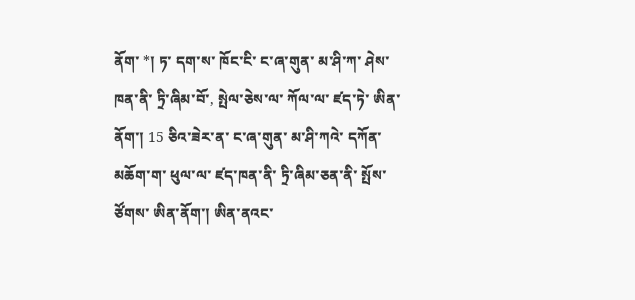ནོག་ *། ཏ་ དག་ས་ ཁོང་ངི་ ང་ཞ་གུན་ མ་ཤི་ཀ་ ཤེས་ཁན་ནི་ ཏྲི་ཞིམ་བོ་, སྤེལ་ཅེས་ལ་ ཀོལ་ལ་ ཛད་ཏེ་ ཨིན་ནོག་། 15 ཅིའ་ཟེར་ན་ ང་ཞ་གུན་ མ་ཤི་ཀའེ་ དཀོན་མཆོག་ག་ ཕུལ་ལ་ ཛད་ཁན་ནི་ ཏྲི་ཞིམ་ཅན་ནི་ སྤོས་ ཙོགས་ ཨིན་ནོག་། ཨིན་ནའང་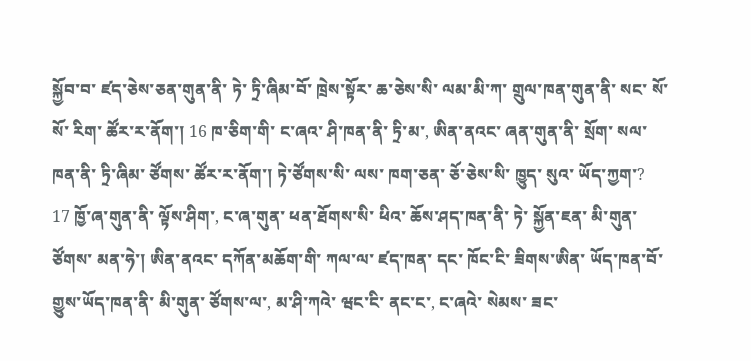སྐྱོབ་བ་ ཛད་ཅེས་ཅན་གུན་ནི་ ཏེ་ ཏྲི་ཞིམ་བོ་ ཁྲེས་སྟོར་ ཆ་ཅེས་སི་ ལམ་མི་ཀ་ གྲུལ་ཁན་གུན་ནི་ སང་ སོ་སོ་ རིག་ ཚོར་ར་ནོག་། 16 ཁ་ཅིག་གི་ ང་ཞའ་ ཤི་ཁན་ནི་ ཏྲི་མ་, ཨིན་ནའང་ ཞན་གུན་ནི་ སྲོག་ སལ་ཁན་ནི་ ཏྲི་ཞིམ་ ཙོགས་ ཚོར་ར་ནོག་། ཏེ་ཙོགས་སི་ ལས་ ཁག་ཅན་ ཅོ་ཅེས་སི་ ཁྱུད་ སུའ་ ཡོད་ཀྱག་?
17 ཁྱོ་ཞ་གུན་ནི་ ལྟོས་ཤིག་, ང་ཞ་གུན་ ཕན་ཐོགས་སི་ ཕིའ་ ཆོས་ཤད་ཁན་ནི་ ཏེ་ སྐྱོན་ཇན་ མི་གུན་ ཙོགས་ མན་ཧེ་། ཨིན་ནའང་ དཀོན་མཆོག་གི་ ཀལ་ལ་ ཛད་ཁན་ དང་ ཁོང་ངི་ ཟིགས་ཨིན་ ཡོད་ཁན་བོ་ གྱུས་ཡོད་ཁན་ནི་ མི་གུན་ ཙོགས་ལ་, མ་ཤི་ཀའེ་ ཝང་ངི་ ནང་ང་, ང་ཞའེ་ སེམས་ ཟང་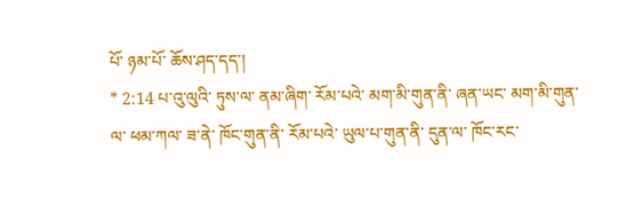པོ་ ཉམ་པོ་ ཆོས་ཤད་དད་།
* 2:14 པ་འུ་ལུའི་ ཏུས་ལ་ ནམ་ཞིག་ རོམ་པའེ་ མག་མི་གུན་ནི་ ཞན་ཡང་ མག་མི་གུན་ལ་ ཕམ་ཀལ་ ཟ་ནེ་ ཁོང་གུན་ནི་ རོམ་པའེ་ ཡུལ་པ་གུན་ནི་ དུན་ལ་ ཁོང་རང་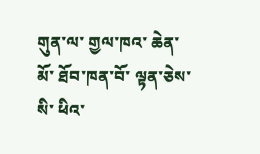གུན་ལ་ གྱལ་ཁའ་ ཆེན་མོ་ ཐོབ་ཁན་བོ་ ལྟན་ཅེས་སི་ ཕིའ་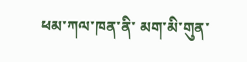ཕམ་ཀལ་ཁན་ནི་ མག་མི་གུན་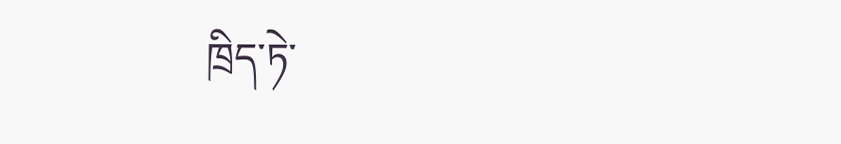ཁྲིད་ཏེ་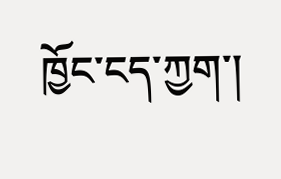ཁྱོང་ངད་ཀྱག་།